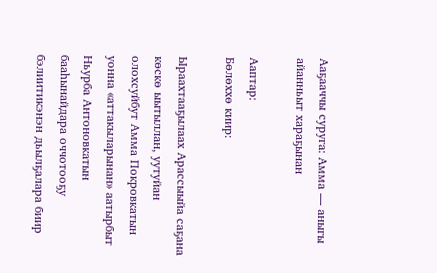Ааҕааччы суруга: Амма — аныгы айанньыт хараҕынан

Ааптар:
Бөлөххө киир:

Ыраахтааҕылаах Арассыыйа саҕана көскө ыытыллан, уутуйан олохсуйбут Амма Покровкатын уонна «аттакыларынан» аатырбыт Ньурба Антоновкатын бааһынайдара оччотооҕу бэлиитикэнэн дьылҕалара биир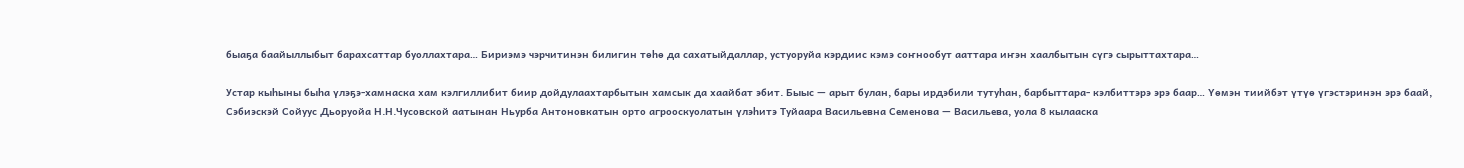быаҕа баайыллыбыт барахсаттар буоллахтара… Бириэмэ чэрчитинэн билигин төһө да сахатыйдаллар, устуоруйа кэрдиис кэмэ соҥнообут ааттара иҥэн хаалбытын сүгэ сырыттахтара…

Устар кыһыны быһа үлэҕэ-хамнаска хам кэлгиллибит биир дойдулаахтарбытын хамсык да хаайбат эбит. Быыс — арыт булан, бары ирдэбили тутуһан, барбыттара- кэлбиттэрэ эрэ баар… Үөмэн тиийбэт үтүө үгэстэринэн эрэ баай, Сэбиэскэй Сойуус Дьоруойа Н.Н.Чусовской аатынан Ньурба Антоновкатын орто агрооскуолатын үлэһитэ Туйаара Васильевна Семенова — Васильева, уола 8 кылааска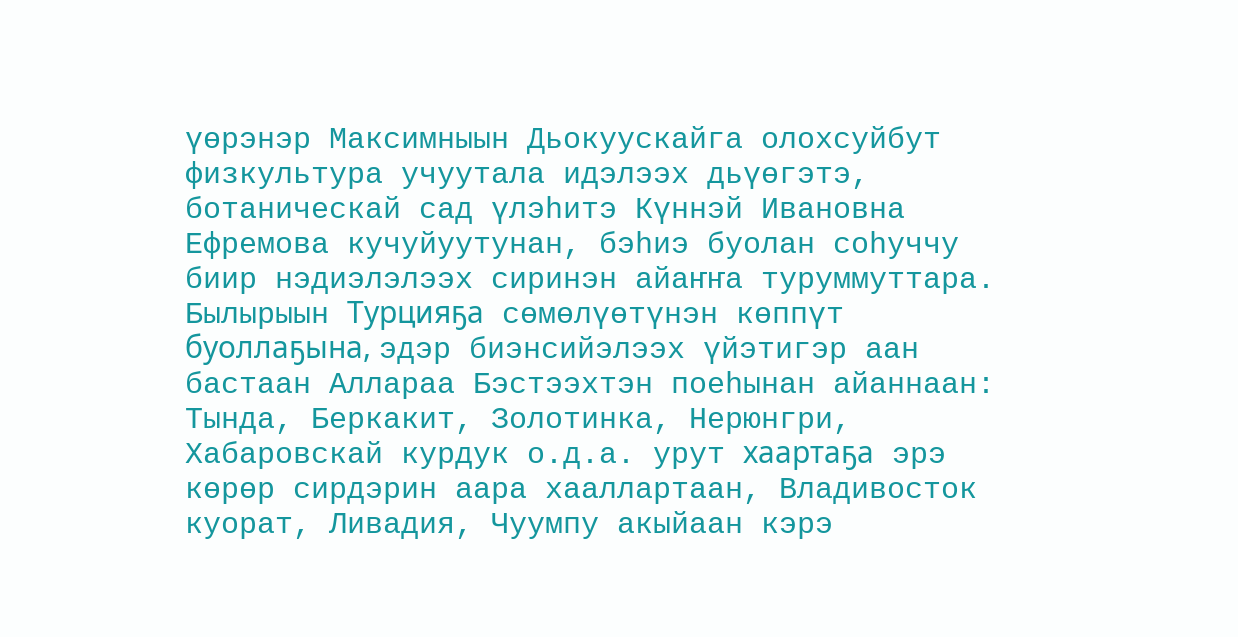үөрэнэр Максимныын Дьокуускайга олохсуйбут физкультура учуутала идэлээх дьүөгэтэ, ботаническай сад үлэһитэ Күннэй Ивановна Ефремова кучуйуутунан, бэһиэ буолан соһуччу биир нэдиэлэлээх сиринэн айаҥҥа туруммуттара. Былырыын Турцияҕа сөмөлүөтүнэн көппүт буоллаҕына, эдэр биэнсийэлээх үйэтигэр аан бастаан Аллараа Бэстээхтэн поеһынан айаннаан: Тында, Беркакит, Золотинка, Нерюнгри, Хабаровскай курдук о.д.а. урут хаартаҕа эрэ көрөр сирдэрин аара хааллартаан, Владивосток куорат, Ливадия, Чуумпу акыйаан кэрэ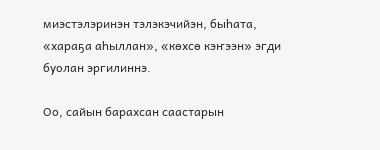миэстэлэринэн тэлэкэчийэн, быһата, «хараҕа аһыллан», «көхсө кэҥээн» эгди буолан эргилиннэ.

Оо, сайын барахсан саастарын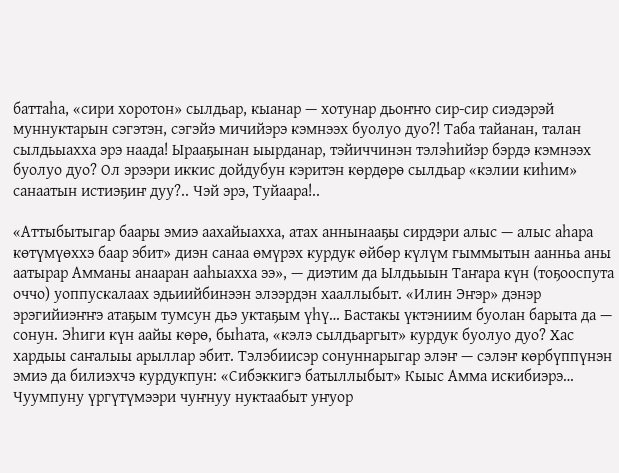баттаһа, «сири хоротон» сылдьар, кыанар — хотунар дьоҥҥо сир-сир сиэдэрэй муннуктарын сэгэтэн, сэгэйэ мичийэрэ кэмнээх буолуо дуо?! Таба тайанан, талан сылдьыахха эрэ наада! Ырааҕынан ыырданар, тэйиччинэн тэлэһийэр бэрдэ кэмнээх буолуо дуо? Ол эрээри иккис дойдубун кэритэн көрдөрө сылдьар «кэлии киһим» санаатын истиэҕиҥ дуу?.. Чэй эрэ, Туйаара!..

«Аттыбытыгар баары эмиэ аахайыахха, атах аннынааҕы сирдэри алыс — алыс аһара көтүмүөххэ баар эбит» диэн санаа өмүрэх курдук өйбөр күлүм гыммытын аанньа аны аатырар Амманы анааран ааһыахха ээ», — диэтим да Ылдьыын Таҥара күн (тоҕооспута оччо) уоппускалаах эдьиийбинээн элээрдэн хааллыбыт. «Илин Эҥэр» дэнэр эрэгийиэҥҥэ атаҕым тумсун дьэ уктаҕым үһү… Бастакы үктэниим буолан барыта да — сонун. Эһиги күн аайы көрө, быһата, «кэлэ сылдьаргыт» курдук буолуо дуо? Хас хардыы саҥалыы арыллар эбит. Тэлэбиисэр сонуннарыгар элэҥ — сэлэҥ көрбүппүнэн эмиэ да билиэхчэ курдукпун: «Сибэккигэ батыллыбыт» Кыыс Амма искибиэрэ… Чуумпуну үргүтүмээри чуҥнуу нуктаабыт уҥуор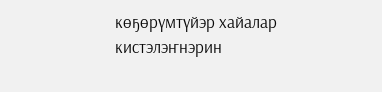көҕөрүмтүйэр хайалар кистэлэҥнэрин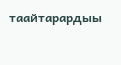таайтарардыы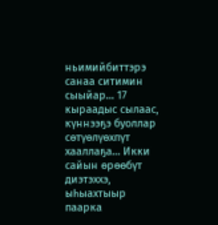ньимийбиттэрэ санаа ситимин сыыйар… 17 кыраадыс сылаас, күннээҕэ буоллар сөтүөлүөхпүт хааллаҕа… Икки сайын өрөөбүт диэтэххэ, ыһыахтыыр паарка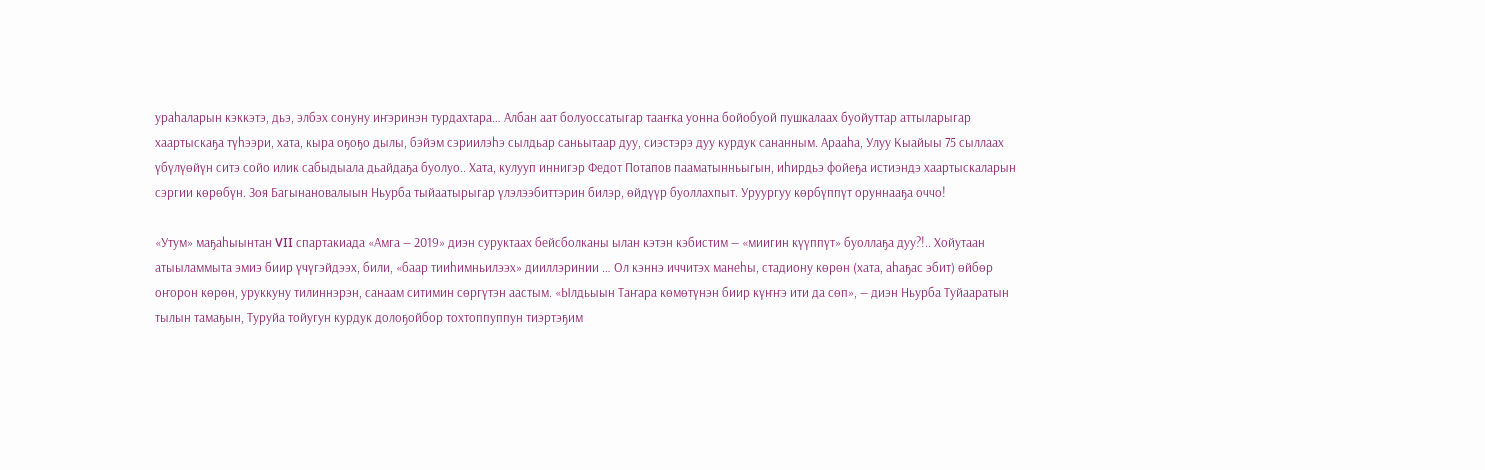ураһаларын кэккэтэ, дьэ, элбэх сонуну иҥэринэн турдахтара… Албан аат болуоссатыгар тааҥка уонна бойобуой пушкалаах буойуттар аттыларыгар хаартыскаҕа түһээри, хата, кыра оҕоҕо дылы, бэйэм сэриилэһэ сылдьар саньытаар дуу, сиэстэрэ дуу курдук сананным. Арааһа, Улуу Кыайыы 75 сыллаах үбүлүөйүн ситэ сойо илик сабыдыала дьайдаҕа буолуо.. Хата, кулууп иннигэр Федот Потапов пааматынньыгын, иһирдьэ фойеҕа истиэндэ хаартыскаларын сэргии көрөбүн. Зоя Багынановалыын Ньурба тыйаатырыгар үлэлээбиттэрин билэр, өйдүүр буоллахпыт. Уруургуу көрбүппүт оруннааҕа оччо!

«Утум» маҕаһыынтан VII спартакиада «Амга — 2019» диэн суруктаах бейсболканы ылан кэтэн кэбистим — «миигин күүппүт» буоллаҕа дуу?!.. Хойутаан атыыламмыта эмиэ биир үчүгэйдээх, били, «баар тииһимньилээх» дииллэринии … Ол кэннэ иччитэх манеһы, стадиону көрөн (хата, аһаҕас эбит) өйбөр оҥорон көрөн, уруккуну тилиннэрэн, санаам ситимин сөргүтэн аастым. «Ылдьыын Таҥара көмөтүнэн биир күҥҥэ ити да сөп», — диэн Ньурба Туйааратын тылын тамаҕын, Туруйа тойугун курдук долоҕойбор тохтоппуппун тиэртэҕим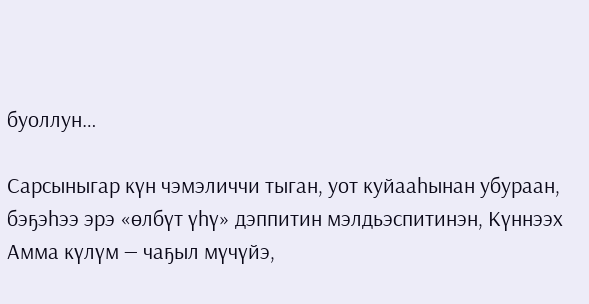буоллун…

Сарсыныгар күн чэмэличчи тыган, уот куйааһынан убураан, бэҕэһээ эрэ «өлбүт үһү» дэппитин мэлдьэспитинэн, Күннээх Амма күлүм — чаҕыл мүчүйэ,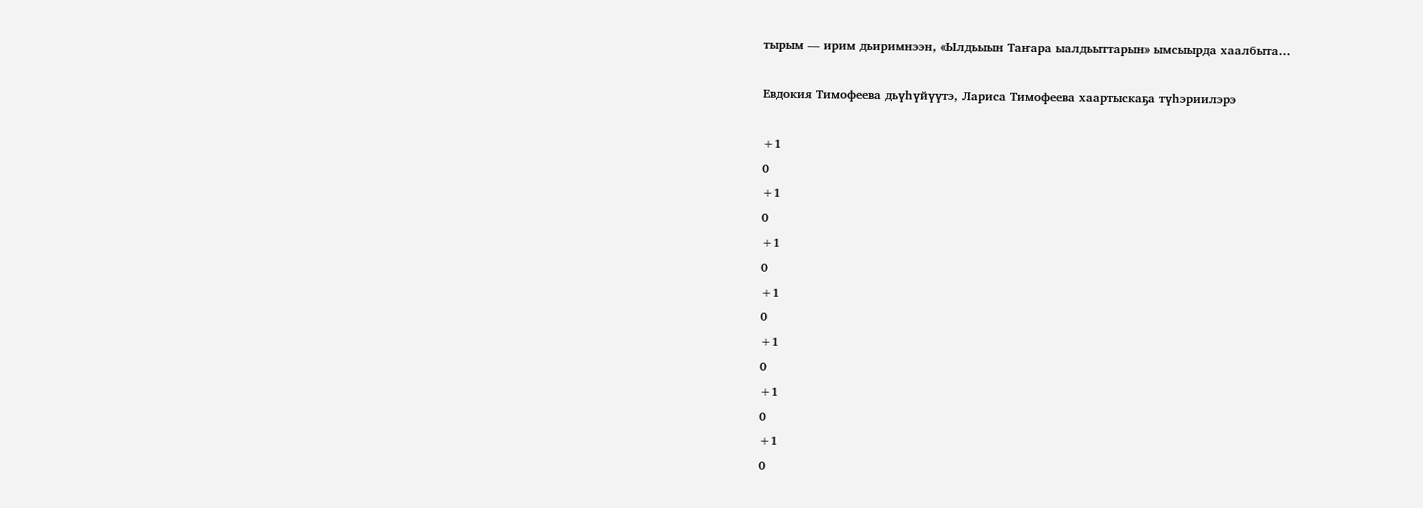тырым — ирим дьиримнээн, «Ылдьыын Таҥара ыалдьыттарын» ымсыырда хаалбыта…

Евдокия Тимофеева дьүһүйүүтэ, Лариса Тимофеева хаартыскаҕа түһэриилэрэ

+1
0
+1
0
+1
0
+1
0
+1
0
+1
0
+1
0